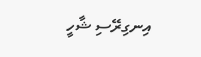އިނގިރޭސި ޝާހީ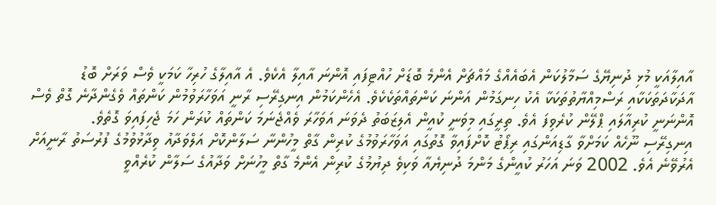އާއިލާއަކީ މުޅި ދުނިޔޭގެ ސަމާލުކަން އެބައެއްގެ މައްޗަށް އެންމެ ބޮޑަށް ހުއްޓިފައި އޮންނަ އާއިލާ އެކެވެ. އެ އާއިލާގެ ހުރިހާ ކަމަކީ ވެސް ވަރަށް ބޮޑު އާދަކާދަތަކަކާއި ރަސްމިއްޔާތުތަކަކާ އެކު ހިނގަމުން އަންނަ ކަންތައްތަކެކެވެ. އެހެންކަމުން އިނގިރޭސި ރާނީ އަވަހާރަވުމުން ކަންތައް ވެގެންދާނެ ގޮތް ވެސް އޮންނަނީ ކުރިއާލައި ޕްލޭން ކުރެވިފަ އެވެ. ތިރީގައި މިވަނީ ކުއީން އެލިޒަބަތު ދެވަނަ އަވަހާރަ ވެއްޖެނަމަ ކަންތައް ކުރަން ހަމަ ޖެހިފައިވަ ގޮތެވެ.
އިނގިރޭސި ނޫހެއް ކަމަށްވާ ގާޑިއަންގައި ރިޕޯޓު ކޮށްފައިވާ ގޮތުގައި އަވަހާރަވުމުގެ ކުރިން ގާތް މީހުންނާ ސަލާންކޮށް އަލްވަދާއު ވިދާޅުވުމުގެ ފުރުސަތު ރާނީއަށް އެރުވޭނެ އެވެ. 2002 ވަނަ އަހަރު ކުއީންގެ މަންމަ ދުނިޔެއާ ވަކިވެ ދިޔުމުގެ ކުރިން އެންމެ ގާތް މީހުނަށް ވަދާއުގެ ސަލާން ކުރެއްވީ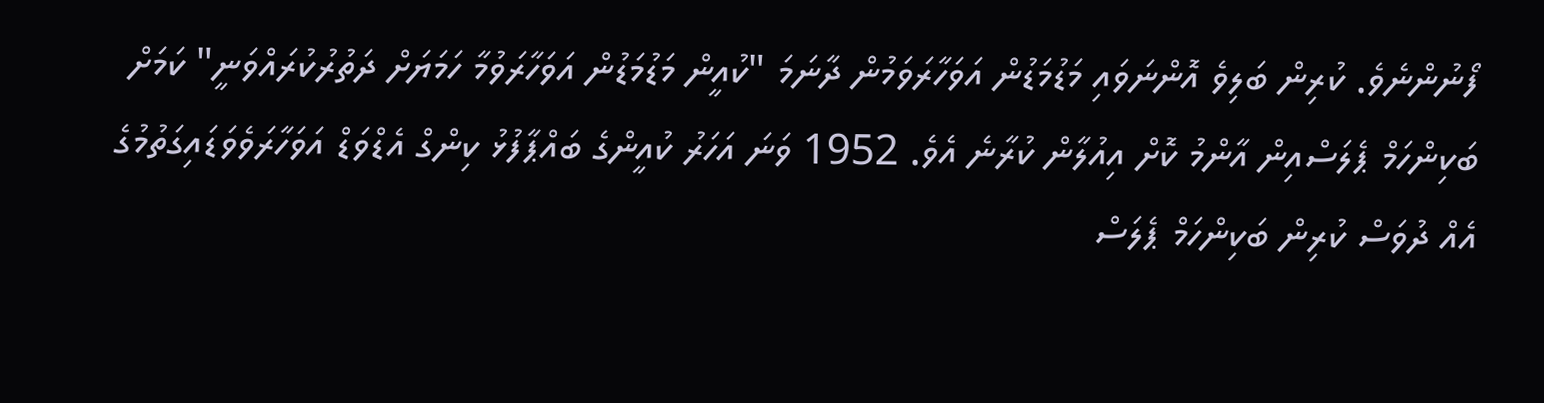ފޯނުންނެވެ. ކުރިން ބަލިވެ އޮންނަވައި މަޑުމަޑުން އަވަހާރަވަމުން ދާނަމަ "ކުއީން މަޑުމަޑުން އަވަހާރަވުމާ ހަމަޔަށް ދަތުރުކުރައްވަނީ" ކަމަށް ބަކިންހަމް ޕެލަސްއިން އާންމު ކޮށް އިއުލާން ކުރާނެ އެވެ. 1952 ވަނަ އަހަރު ކުއީންގެ ބައްޕާފުޅު ކިންގް އެޑްވަޑް އަވަހާރަވެވަޑައިގަތުމުގެ އެއް ދުވަސް ކުރިން ބަކިންހަމް ޕެލަސް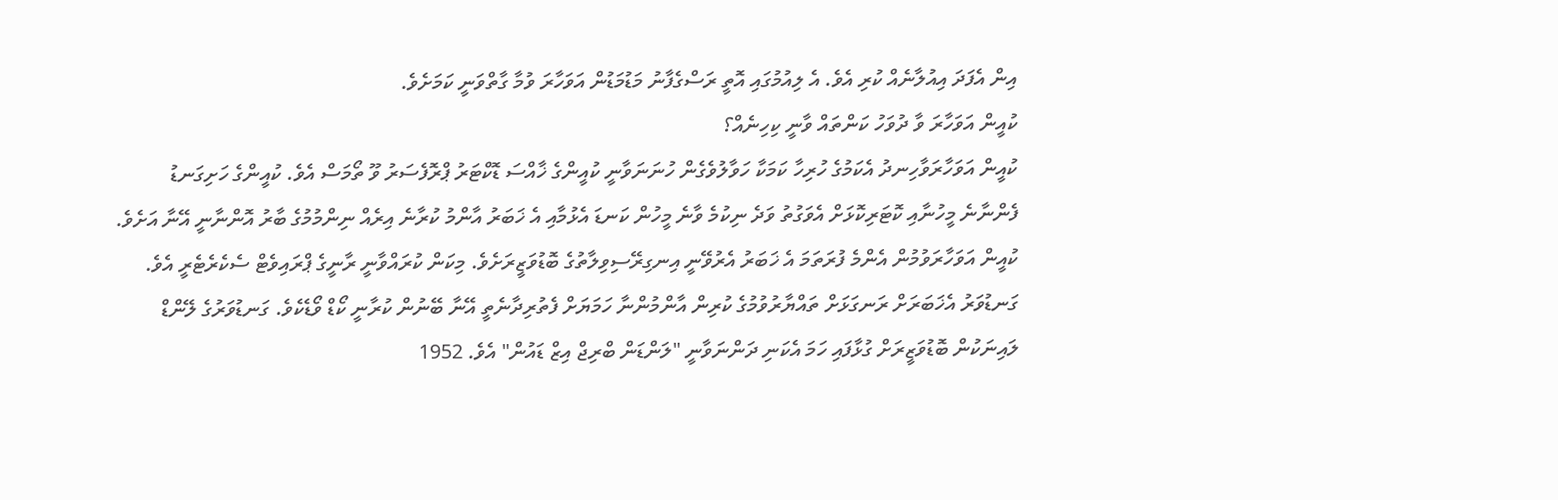އިން އެފަދަ އިއުލާނެއް ކުރި އެވެ. އެ ލިއުމުގައި އޮތީ ރަސްގެފާނު މަޑުމަޑުން އަވަހާރަ ވުމާ ގާތްވަނީ ކަމަށެވެ.
ކުއީން އަވަހާރަ ވާ ދުވަހު ކަންތައް ވާނީ ކިހިނެއް؟
ކުއީން އަވަހާރަވާހިނދު އެކަމުގެ ހުރިހާ ކަމަކާ ހަވާލުވެގެން ހުނަނަވާނީ ކުއީންގެ ޚާއްސަ ޑޮކްޓަރު ޕްރޮފެސަރު ވޫ ތޯމަސް އެވެ. ކުއީންގެ ހަށިގަނޑު ފެންނާނެ މީހުނާއި ކޮޓަރިކޮޅަށް އެވަގުތު ވަދެ ނިކުމެ ވާނެ މީހުން ކަނޑަ އެޅުމާއި އެ ޚަބަރު އާންމު ކުރާނެ އިރެއް ނިންމުމުގެ ބާރު އޮންނާނީ އޭނާ އަށެވެ.
ކުއީން އަވަހާރަވުމުން އެންމެ ފުރަތަމަ އެ ޚަބަރު އެރުވޭނީ އިނގިރޭސިވިލާތުގެ ބޮޑުވަޒީރަށެވެ. މިކަން ކުރައްވާނީ ރާނީގެ ޕްރައިވެޓް ސެކެރެޓެރީ އެވެ. ގަނޑުވަރު އެޚަބަރަށް ރަނގަޅަށް ތައްޔާރުވުމުގެ ކުރިން އާންމުންނާ ހަމަޔަށް ފެތުރިދާނެތީ އޭނާ ބޭނުން ކުރާނީ ކޯޑް ވޯޑެކެވެ. ގަނޑުވަރުގެ ލޭންޑް ލައިނަކުން ބޮޑުވަޒީރަށް ގުޅާފައި ހަމަ އެކަނި ދަންނަވާނީ "ލަންޑަން ބްރިޖް އިޒް ޑައުން" އެވެ. 1952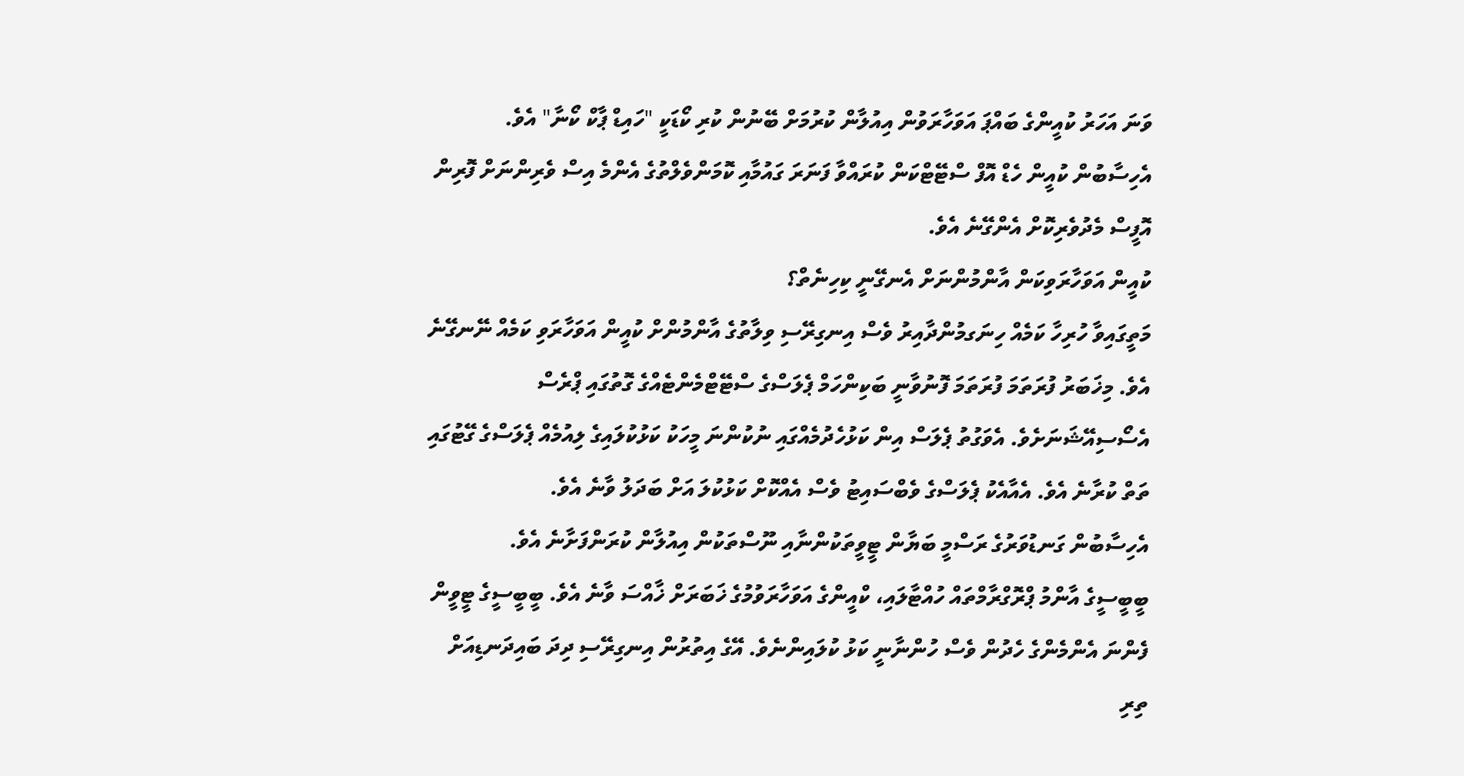ވަނަ އަހަރު ކުއީންގެ ބައްޕަ އަވަހާރަވުން އިއުލާން ކުރުމަށް ބޭނުން ކުރި ކޯޑަކީ "ހައިޑް ޕާކް ކޯނާ" އެވެ.
އެހިސާބުން ކުއީން ހެޑް އޮފް ސްޓޭޓްކަން ކުރައްވާ ފަނަރަ ގައުމާއި ކޮމަންވެލްތުގެ އެންމެ އިސް ވެރިންނަށް ފޮރިން އޮފީސް މެދުވެރިކޮށް އެންގޭނެ އެވެ.
ކުއީން އަވަހާރަވިކަން އާންމުންނަށް އެނގޭނީ ކިހިނެތް؟
މަތީގައިވާ ހުރިހާ ކަމެއް ހިނަގމުންދާއިރު ވެސް އިނގިރޭސި ވިލާތުގެ އާންމުންށް ކުއީން އަވަހާރަވި ކަމެއް ނޭނގޭނެ އެވެ. މިޚަބަރު ފުރަތަމަ ފުރަތަމަ ފޮނުވާނީ ބަކިންހަމް ޕެލަސްގެ ސްޓޭޓްމެންޓެއްގެ ގޮތުގައި ޕްރެސް އެސޯސިއޭޝަނަށެވެ. އެވަގުތު ޕެލަސް އިން ކަޅުހެދުމެއްގައި ނުކުންނަ މީހަކު ކަޅުކުލައިގެ ލިއުމެއް ޕެލަސްގެ ގޭޓުގައި ތަތް ކުރާނެ އެވެ. އެއާއެކު ޕެލަސްގެ ވެބްސައިޓު ވެސް އެއްކޮށް ކަޅުކުލަ އަށް ބަދަލު ވާނެ އެވެ.
އެހިސާބުން ގަނޑުވަރުގެ ރަސްމީ ބަޔާން ޓީވީތަކުންނާއި ނޫސްތަކުން އިއުލާން ކުރަންފަށާނެ އެވެ.
ބީބީސީގެ އާންމު ޕްރޮގްރާމްތައް ހުއްޓާލައި، ކްއީންގެ އަވަހާރަވުމުގެ ޚަބަރަށް ޚާއްސަ ވާނެ އެވެ. ބީބީސީގެ ޓީވީން ފެންނަ އެންމެންގެ ހެދުން ވެސް ހުންނާނީ ކަޅު ކުލައިންނެވެ. އޭގެ އިތުރުން އިނގިރޭސި ދިދަ ބައިދަނޑިއަށް ތިރި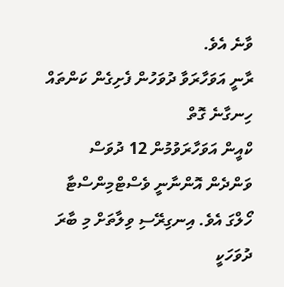ވާނެ އެވެ.
ރާނީ އަވަހާރަވާ ދުވަހުން ފެށިގެން ކަންތައް ހިނގާނެ ގޮތް
ކްއީން އަވަހާރަވުމުން 12 ދުވަސް ވަންދެން އޮންނާނީ ވެސްޓްމިންސްޓާ ހޯލްގަ އެވެ. އިނގިރޭސި ވިލާތަށް މި ބާރަ ދުވަހަކީ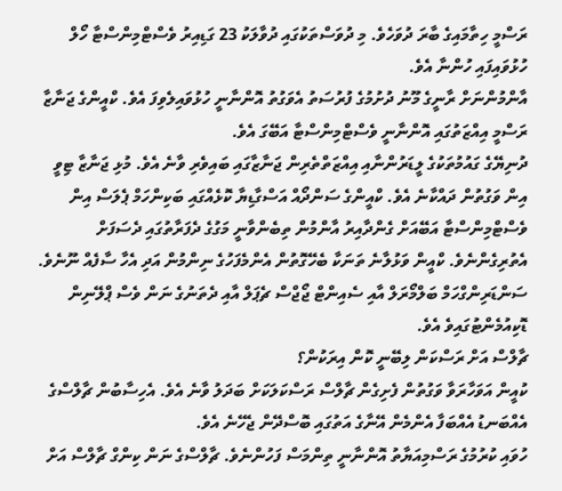ރަސްމީ ހިތާމައިގެ ބާރަ ދުވަހެވެ. މި ދުވަސްތަކުގައި ދުވާލަކު 23 ގަޑިއިރު ވެސްޓްމިންސްޓާ ހޯލް ހުޅުވައިފައި ހުންނާ އެވެ.
އާންމުންނަށް ރާނީގެ މޫނު ދުށުމުގެ ފުރުސަތު އެވަގުތު އޮންނާނީ ހުޅުވައިލެވިފަ އެވެ. ކްއީންގެ ޖަނާޒާ ރަސްމީ އިއްޒަތުގައި އޮންނާނީ ވެސްޓްމިންސްޓާ އަބޭގަ އެވެ.
ދުނިޔޭގެ ގައުމުތަކުގެ ލީޑަރުންނާއި އިއްޒަތްތެރިން ޖަނާޒާގައި ބައިވެރި ވާނެ އެވެ. މުޅި ޖަނާޒާ ޓިވީ އިން ވަގުތުން ދައްކާނެ އެވެ. ކްއީންގެ ސަންދޯއް އަސްގާޑިޔާ ކޮޅެއްގައި ބަކިންހަމް ޕެލަސް އިން ވެސްޓްމިންސްޓާ އަބޭއަށް ގެންދާއިރު އާންމުން ތިބެންވާނީ މަގުގެ ދެފަރާތުގައި ދެސަފަށް އެތުރިގެންނެވެ. ކްއީން ވަޅުލާނެ ތަނަކާ ބެހޭގޮތުން އެންމެފަހުގެ ނިންމުން އަދި އެހާ ސާފެއް ނޫނެވެ. ސަންޑަރިންގްހަމް ބަލްމޯރަލް އާއި ސެއިންޓް ޖޯޖްސް ޗެޕަލް އާއި ދެތަނުގެ ނަން ވެސް ޕްލޭނިން ޑޮކިއުމެންޓުގައިވެ އެވެ.
ޗާލްސް އަށް ރަސްކަން ލިބޭނީ ކޮން އިރަކުން؟
ކުއީން އަވަހާރަވާ ވަގުތުން ފެށިގެން ޗާލްސް ރަސްކަލަކަށް ބަދަލު ވާނެ އެވެ. އެހިސާބުން ޗާލްސްގެ އެއްބަނޑު އެއްބަފާ އެންމެން އޭނާގެ އަތުގައި ބޮސްދޭން ޖެހޭނެ އެވެ.
ހުވައި ކުރުމުގެ ރަސްމިއަޔާތު އޮންނާނީ ތިންމަސް ފަހުންނެވެ. ޗާލްސްގެ ނަން ކިންގް ޗާލްސް އަށް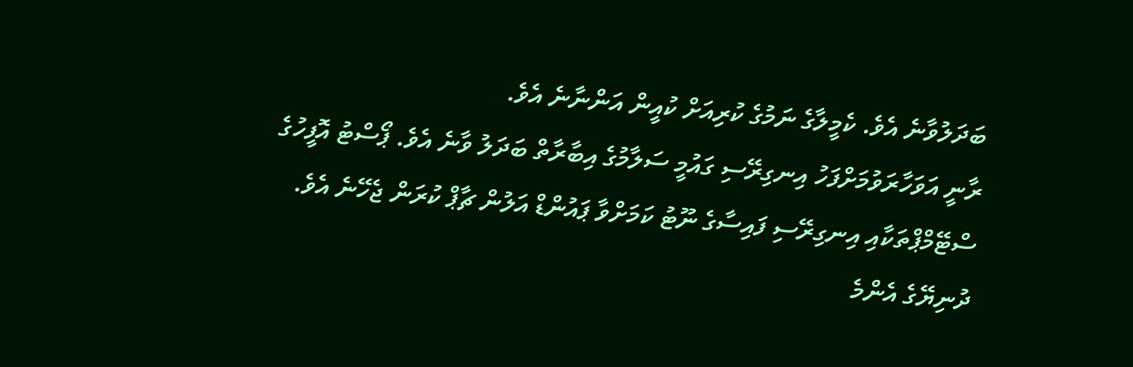ބަދަލުވާނެ އެވެ. ކެމީލާގެ ނަމުގެ ކުރިއަށް ކުއީން އަންނާނެ އެވެ.
ރާނީ އަވަހާރަވުމަށްފަހު އިނގިރޭސި ގައުމީ ސަލާމުގެ އިބާރާތް ބަދަލު ވާނެ އެވެ. ޕޯސްޓު އޮފީހުގެ ސްޓޭމްޕްތަކާއި އިނގިރޭސި ފައިސާގެ ނޫޓު ކަމަށްވާ ޕައުންޑް އަލުން ޗާޕް ކުރަން ޖެހޭނެ އެވެ.
ދުނިޔޭގެ އެންމެ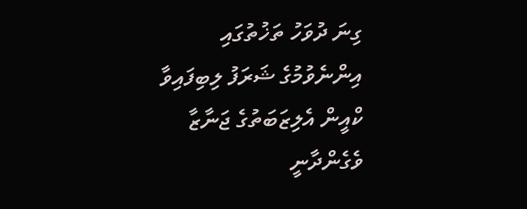ގިނަ ދުވަހު ތަޚުތުގައި އިންނެވުމުގެ ޝަރަފު ލިބިފައިވާ ކްއީން އެލިޒަބަތުގެ ޖަނާޒާ ވެގެންދާނީ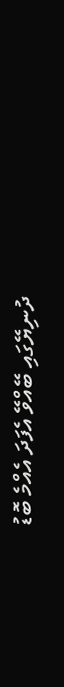ދުނިޔޭގައި ބޭއްވޭ އެފަދަ އެއްމެ ބޮޑު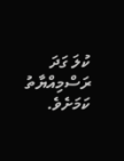ކުލަ ގަދަ ރަސްމިއްޔާތު ކަމަށެވެ.